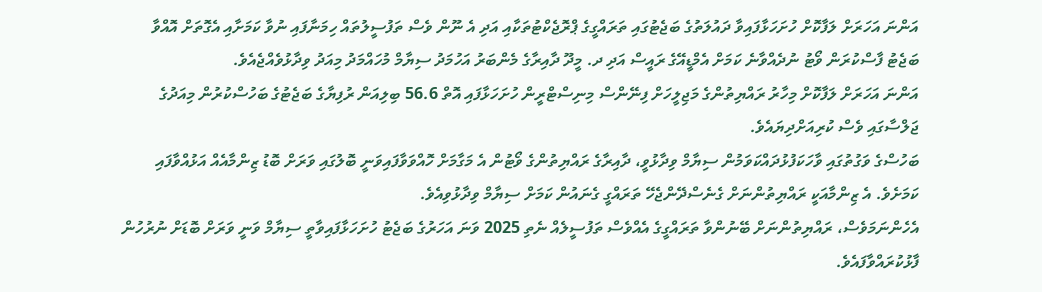އަންނަ އަހަރަށް ލަފާކޮށް ހުށަހަޅާފައިވާ ދައުލަތުގެ ބަޖެޓުގައި ތަރައްގީގެ ޕްރޮޖެކްޓުތަކާއި އަދި އެ ނޫން ވެސް ތަފުސީލުތައް ހިމަނާފައި ނުވާ ކަމަށާއި އެގޮތަށް އޮއްވާ ބަޖެޓު ފާސްކުރަން ވޯޓު ނުދެއްވާނެ ކަމަށް އެމްޑީއޭގެ ރައީސް އަދި ދ. މީދޫ ދާއިރާގެ މެންބަރު އަހުމަދު ސިޔާމް މުހައްމަދު މިއަދު ވިދާޅުވެއްޖެއެވެ.
އަންނަ އަހަރަށް ލަފާކޮށް މިހާރު ރައްޔިތުންގެ މަޖިލީހަށް ފިނޭންސް މިނިސްޓްރީން ހުށަހަޅާފައި އޮތް 56.6 ބިލިއަން ރުފިޔާގެ ބަޖެޓުގެ ބަހުސްކުރުން މިއަދުގެ ޖަލްސާގައި ވެސް ކުރިއަށްދިޔައެވެ.
ބަހުސްގެ ވަގުތުގައި ވާހަކަފުޅުދައްކަވަމުން ސިޔާމް ވިދާޅުވީ، ދާއިރާގެ ރައްޔިތުންގެ ވޯޓުން އެ މަގާމަށް ހޮއްވަވާފައިވަނީ ބޮލުގައި ވަރަށް ބޮޑު ޒިންމާއެއް އަޅުއްވާފައި ކަމަށެވެ. އެ ޒިންމާއަކީ ރައްޔިތުންނަށް ގެނެސްދޭންޖެހޭ ތަރައްގީ ގެނައުން ކަމަށް ސިޔާމް ވިދާޅުވިއެވެ.
އެހެންނަމަވެސް، ރައްޔިތުންނަށް ބޭނުންވާ ތަރައްގީގެ އެއްވެސް ތަފުސީލެއް ނެތި 2025 ވަނަ އަހަރުގެ ބަޖެޓު ހުށަހަޅާފައިވާތީ ސިޔާމް ވަނީ ވަރަށް ބޮޑަށް ނުރުހުން ފާޅުކުރައްވާފައެވެ.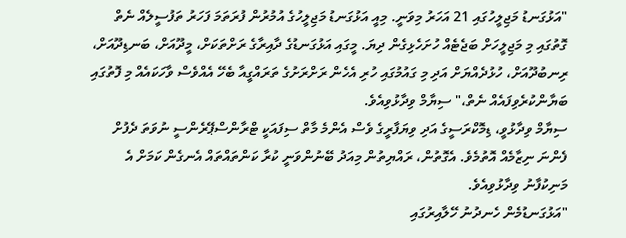"އަޅުގަނޑު މަޖިލީހުގައި 21 އަހަރު މިވަނީ. މިއީ އަޅުގަނޑު މަޖިލީހުގެ އުމުރުން ފުރަތަމަ ފަހަރު ތަފުސީލެއް ނެތް ގޮތުގައި މި މަޖިލީހަށް ބަޖެޓެއް ހުށަހެޅިގެން ދިޔަ. މީގައި އަޅުގަނޑުގެ ދާއިރާގެ ރަށްތަކަށް، މީދޫއަށް، ބަނޑިދޫއަށް، ރިނބުދޫއަށް، ހުޅުދެއްޔަށް އަދި މި ގައުމުގައި ހުރި އެހެން ރަށްރަށުގެ ތަރައްގީއާ ބެހޭ އެއްވެސް ވާހަކައެއް މި ފޮތުގައި ބަޔާންކުރެވިފައެއް ނެތް،" ސިޔާމް ވިދާޅުވިއެވެ.
ސިޔާމް ވިދާޅުވީ، ޑިމޮކްރަސީގެ އަދި ވިޔަފާރީގެ ވެސް އެންމެ މާތް ސިފައަކީ ޓްރާންސްޕޭރެންސީ ނުވަތަ ދެފުށް ފެންނަ ނިޒާމެއް އޮތުމެވެ. އެގޮތުން، ރައްޔިތުން މިއަދު ބޭނުންވަނީ ކުރާ ކަންތައްތައް އެނގެން ކަމަށް އެ މަނިކުފާނު ވިދާޅުވިއެވެ.
"އަޅުގަނޑުމެން ހެނދުނު ހޭލާއިރުގައި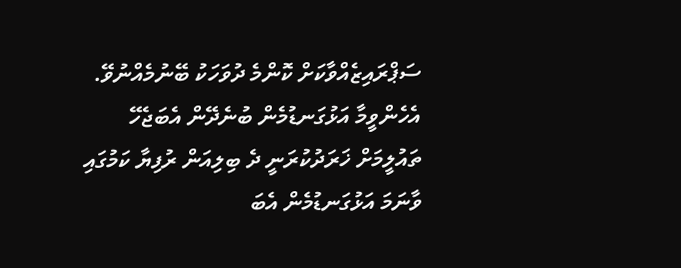ސަޕްރައިޒެއްވާކަށް ކޮންމެ ދުވަހަކު ބޭނުމެއްނުވޭ. އެހެންވީމާ އަޅުގަނޑުމެން ބުނެދޭން އެބަޖެހޭ ތައުލީމަށް ޚަރަދުކުރަނީ ދެ ބިލިއަން ރުފިޔާ ކަމުގައި ވާނަމަ އަޅުގަނޑުމެން އެބަ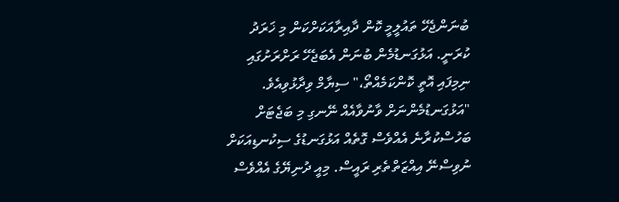ބުނަންޖެހޭ ތައުލީމީ ކޮން ދާއިރާއަކަށްކަން މި ޚަރަދު ކުރަނީ. އަޅުގަނޑުމެން ބުނަން އެބަޖެހޭ ރަށްރަށުގައި ނިމިފައި އޮތީ ކޮންކަމެއްތޯ،" ސިޔާމް ވިދާޅުވިއެވެ.
"އަޅުގަނޑުމެންނަށް ވާނުވާއެއް ނޭނގި މި ބަޖެޓަށް ބަހުސްކުރާނެ އެއްވެސް ގޮތެއް އަޅުގަނޑުގެ ސިކުނޑިއަކަށް ނުވިސްނޭ އިއްޒަތްތެރި ރައީސް. މިއީ ދުނިޔޭގެ އެއްވެސް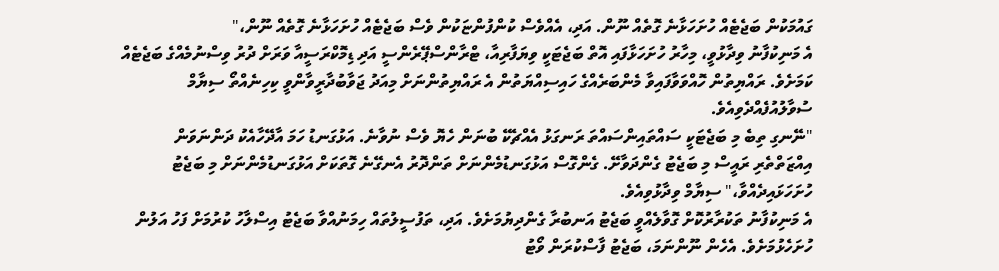ގައުމަކުން ބަޖެޓެއް ހުށަހަޅާނެ ގޮތެއް ނޫން. އަދި، އެއްވެސް ކުންފުންޏަކުން ވެސް ބަޖެޓެއް ހުށަހަޅާނެ ގޮތެއް ނޫން،"
އެ މަނިކުފާނު ވިދާޅުވީ، މިހާރު ހުށަހަޅާފައި އޮތް ބަޖެޓަކީ ވިޔަފާރިއާ، ޓްރާންސްޕޭރެންސީ އަދި ޑިމޮކްރަސީއާ ވަރަށް ދުރު ވިސްނުމެއްގެ ބަޖެޓެއް ކަމަށެވެ. ރައްޔިތުން ހޮއްވަވާފައިވާ މެންބަރެއްގެ ހައިސިއްޔަތުން އެ ރައްޔިތުންނަށް މިއަދު ޖަވާބުދާރީވާންވީ ކިހިނެއްތޯ ސިޔާމް ސުވާލުއުފެއްދެވިއެވެ.
"ނޭނގި ތިބެ މި ބަޖެޓަކީ ސައްތައިންސައްތަ ރަނގަޅު އެއްޗެކޭ ބުނަން ހެޔޮ ވެސް ނުވާނެ. އަޅުގަނޑު ހަމަ އާދޭހާއެކު ދަންނަވަން އިއްޒަތްތެރި ރައީސް މި ބަޖެޓު ގެންދަވާށޭ. ގެންގޮސް އަޅުގަނޑުމެންނަށް ތަންދޮރު އެނގޭނެ ގޮތަކަށް އަޅުގަނޑުމެންނަށް މި ބަޖެޓު ހުށަހަޅައިދެއްވާ،" ސިޔާމް ވިދާޅުވިއެވެ.
އެ މަނިކުފާނު ތަކުރާރުކޮށް ގޮވާލެއްވީ ބަޖެޓު އަނބުރާ ގެންދިޔުމަށެވެ. އަދި، ތަފުސީލުތައް ހިމަނުއްވާ ބަޖެޓު އިސްލާހު ކުރުމަށް ފަހު އަލުން ހުށަހެޅުމަށެވެ. އެހެން ނޫންނަމަ، ބަޖެޓު ފާސްކުރަން ވޯޓު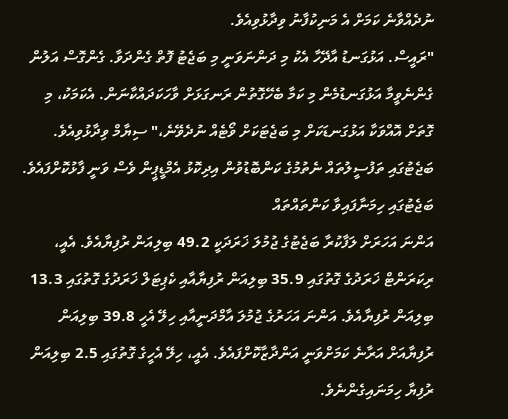ނުދެއްވާނެ ކަމަށް އެ މަނިކުފާނު ވިދާޅުވިއެވެ.
"ރައީސް. އަޅުގަނޑު އާދޭހާ އެކު މި ދަންނަވަނީ މި ބަޖެޓު ފޮތް ގެންދަވާ. ގެންގޮސް އަލުން ގެންނެވީމާ އަޅުގަނޑުމެން މި ކަމާ ބެހޭގޮތުން ރަނގަޅަށް ވާހަކަދައްކާނަން. އެކަމަކު، މި ގޮތަށް އޮއްވަކާ އަޅުގަނޑަކަށް މި ބަޖެޓަކަށް ވޯޓެއް ނުދެވޭނެ،" ސިޔާމް ވިދާޅުވިއެވެ.
ބަޖެޓުގައި ތަފުސީލުތައް ނެތުމުގެ ކަންބޮޑުވުން އިދިކޮޅު އެމްޑީޕީން ވެސް ވަނީ ފާޅުކޮށްފައެވެ.
ބަޖެޓުގައި ހިމަނާފައިވާ ކަންތައްތައް
އަންނަ އަހަރަށް ލަފާކުރާ ބަޖެޓުގެ ޖުމުލަ ޚަރަދަކީ 49.2 ބިލިއަން ރުފިޔާއެވެ. އެއީ، ރިކަރަންޓް ޚަރަދުގެ ގޮތުގައި 35.9 ބިލިއަން ރުފިޔާއާއި ކެޕިޓަލް ޚަރަދުގެ ގޮތުގައި 13.3 ބިލިއަން ރުފިޔާއެވެ. އަންނަ އަހަރުގެ ޖުމުލަ އާމްދަނީއާއި ހިލޭ އެހީ 39.8 ބިލިއަން ރުފިޔާއަށް އަރާނެ ކަމަށްވަނީ އަންދާޒާކޮށްފައެވެ. އެއީ، ހިލޭ އެހީގެ ގޮތުގައި 2.5 ބިލިއަން ރުފިޔާ ހިމަނައިގެންނެވެ.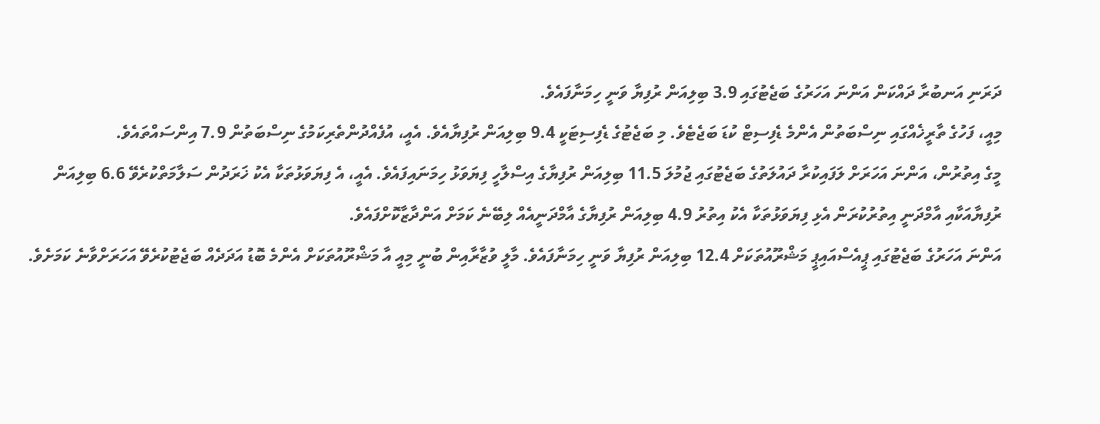ދަރަނި އަނބުރާ ދައްކަން އަންނަ އަހަރުގެ ބަޖެޓުގައި 3.9 ބިލިއަން ރުފިޔާ ވަނީ ހިމަނާފައެވެ.
މިއީ، ފަހުގެ ތާރީޚެއްގައި ނިސްބަތުން އެންމެ ޑެފިސިޓް ކުޑަ ބަޖެޓެވެ. މި ބަޖެޓުގެ ޑެފިސިޓަކީ 9.4 ބިލިއަން ރުފިޔާއެވެ. އެއީ، އުފެއްދުންތެރިކަމުގެ ނިސްބަތުން 7.9 އިންސައްތައެވެ.
މީގެ އިތުރުން، އަންނަ އަހަރަށް ލަފައިކުރާ ދައުލަތުގެ ބަޖެޓުގައި ޖުމުލަ 11.5 ބިލިއަން ރުފިޔާގެ އިސްލާހީ ފިޔަވަޅު ހިމަނައިފައެވެ. އެއީ، އެ ފިޔަވަޅުތަކާ އެކު ޚަރަދުން ސަލާމަތްކުރެވޭ 6.6 ބިލިއަން ރުފިޔާއަކާއި އާމްދަނީ އިތުރުކުރަން އެޅި ފިޔަވަޅުތަކާ އެކު އިތުރު 4.9 ބިލިއަން ރުފިޔާގެ އާމްދަނީއެއް ލިބޭނެ ކަމަށް އަންދާޒާކޮށްފައެވެ.
އަންނަ އަހަރުގެ ބަޖެޓުގައި ޕީއެސްއައިޕީ މަޝްރޫއުތަކަށް 12.4 ބިލިއަން ރުފިޔާ ވަނީ ހިމަނާފައެވެ. މާލީ ވުޒާރާއިން ބުނީ މިއީ އާ މަޝްރޫއުތަކަށް އެންމެ ބޮޑު އަދަދެއް ބަޖެޓުކުރެވޭ އަހަރަށްވާނެ ކަމަށެވެ.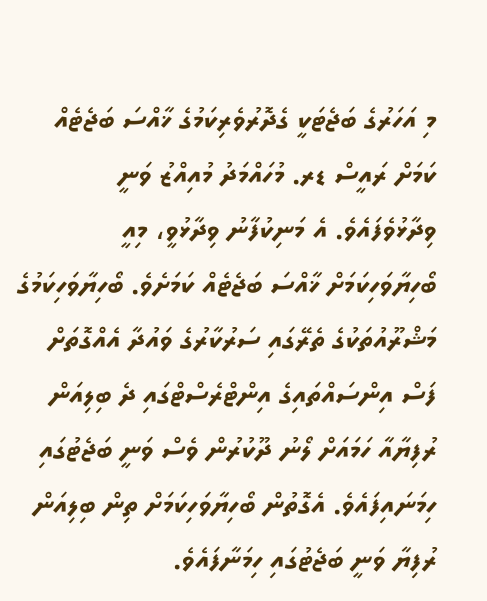މި އަހަރުގެ ބަޖެޓަކީ ގެދޮރުވެރިކަމުގެ ޚާއްސަ ބަޖެޓެއް ކަމަށް ރައީސް ޑރ. މުހައްމަދު މުއިއްޒު ވަނީ ވިދާޅުވެފައެވެ. އެ މަނިކުފާނު ވިދާޅުވީ، މިއީ ބޯހިޔާވަހިކަމަށް ޚާއްސަ ބަޖެޓެއް ކަމަށެވެ. ބޯހިޔާވަހިކަމުގެ މަޝްރޫއުތަކުގެ ތެރޭގައި ސަރުކާރުގެ ވައުދާ އެއްގޮތަށް ފަސް އިންސައްތައިގެ އިންޓްރެސްޓްގައި ދެ ބިލިއަން ރުފިޔާއާ ހަމައަށް ލޯނު ދޫކުރުން ވެސް ވަނީ ބަޖެޓުގައި ހިމަނައިފައެވެ. އެގޮތުން ބޯހިޔާވަހިކަމަށް ތިން ބިލިއަން ރުފިޔާ ވަނީ ބަޖެޓުގައި ހިމަނާފައެވެ.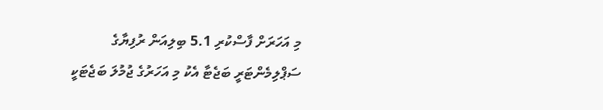މި އަހަރަށް ފާސްކުރި 5.1 ބިލިއަން ރުފިޔާގެ ސަޕްލިމެންޓަރީ ބަޖެޓާ އެކު މި އަހަރުގެ ޖުމުލަ ބަޖެޓަކީ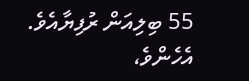55 ބިލިއަން ރުފިޔާއެވެ. އެހެންވެ،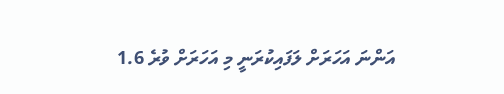އަންނަ އަހަރަށް ލަފައިކުރަނީ މި އަހަރަށް ވުރެ 1.6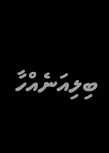ބިލިއަނެއްހާ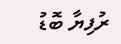ރުފިޔާ ބޮޑު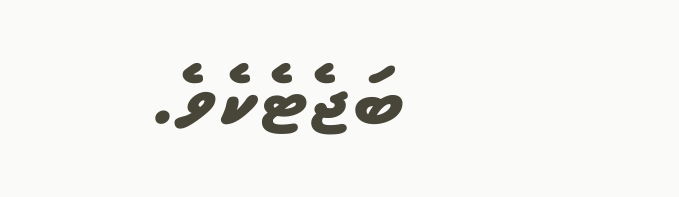ބަޖެޓެކެވެ.